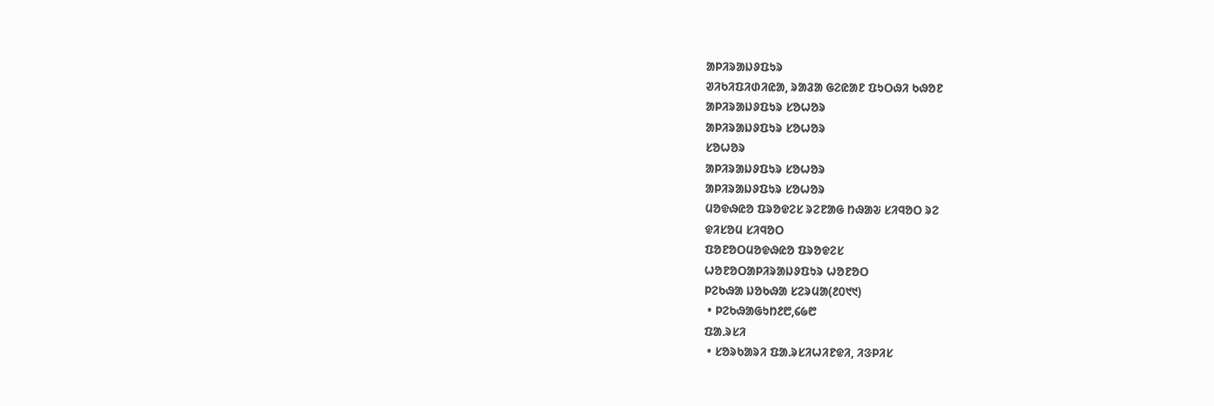ᱟᱞᱤᱨᱟᱡᱽᱯᱩᱨ
ᱣᱤᱠᱤᱯᱤᱰᱤᱭᱟ, ᱨᱟᱲᱟ ᱜᱮᱭᱟᱱ ᱯᱩᱛᱷᱤ ᱠᱷᱚᱱ
ᱟᱞᱤᱨᱟᱡᱽᱯᱩᱨ ᱥᱚᱦᱚᱨ
ᱟᱞᱤᱨᱟᱡᱽᱯᱩᱨ ᱥᱚᱦᱚᱨ
ᱥᱚᱦᱚᱨ
ᱟᱞᱤᱨᱟᱡᱽᱯᱩᱨ ᱥᱚᱦᱚᱨ
ᱟᱞᱤᱨᱟᱡᱽᱯᱩᱨ ᱥᱚᱦᱚᱨ
ᱢᱚᱫᱷᱭᱚ ᱯᱨᱚᱫᱮᱥ ᱨᱮᱱᱟᱜ ᱴᱷᱟᱶ ᱥᱤᱧᱚᱛ ᱨᱮ
ᱫᱤᱥᱚᱢ ᱥᱤᱧᱚᱛ
ᱯᱚᱱᱚᱛᱢᱚᱫᱷᱭᱚ ᱯᱨᱚᱫᱮᱥ
ᱦᱚᱱᱚᱛᱟᱞᱤᱨᱟᱡᱽᱯᱩᱨ ᱦᱚᱱᱚᱛ
ᱞᱮᱠᱷᱟ ᱡᱚᱠᱷᱟ ᱥᱮᱨᱢᱟ(᱒᱐᱑᱑)
 • ᱞᱮᱠᱷᱟᱜᱩᱴ᱒᱘,᱔᱙᱘
ᱯᱟᱹᱨᱥᱤ
 • ᱥᱚᱨᱠᱟᱨᱤ ᱯᱟᱹᱨᱥᱤᱦᱤᱱᱫᱤ, ᱤᱝᱞᱤᱥ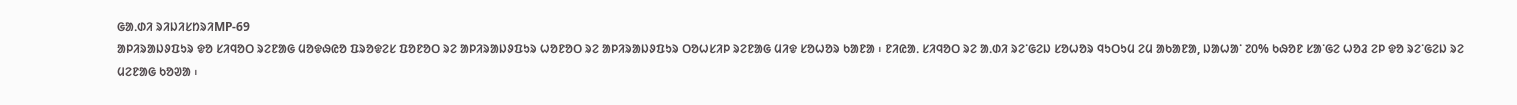ᱜᱟᱹᱰᱤ ᱨᱤᱡᱤᱥᱴᱨᱤMP-69
ᱟᱞᱤᱨᱟᱡᱽᱯᱩᱨ ᱫᱚ ᱥᱤᱧᱚᱛ ᱨᱮᱱᱟᱜ ᱢᱚᱫᱷᱭᱚ ᱯᱨᱚᱫᱮᱥ ᱯᱚᱱᱚᱛ ᱨᱮ ᱟᱞᱤᱨᱟᱡᱽᱯᱩᱨ ᱦᱚᱱᱚᱛ ᱨᱮ ᱟᱞᱤᱨᱟᱡᱽᱯᱩᱨ ᱛᱚᱦᱥᱤᱞ ᱨᱮᱱᱟᱜ ᱢᱤᱫ ᱥᱚᱦᱚᱨ ᱠᱟᱱᱟ ᱾ ᱱᱤᱭᱟᱹ ᱥᱤᱧᱚᱛ ᱨᱮ ᱟᱹᱰᱤ ᱨᱮᱸᱜᱮᱡ ᱥᱚᱦᱚᱨ ᱧᱩᱛᱩᱢ ᱮᱢ ᱟᱠᱟᱱᱟ, ᱡᱟᱦᱟᱸ ᱗᱐% ᱠᱷᱚᱱ ᱥᱟᱸᱜᱮ ᱦᱚᱲ ᱮᱞ ᱫᱚ ᱨᱮᱸᱜᱮᱡ ᱨᱮ ᱢᱮᱱᱟᱜ ᱠᱚᱣᱟ ᱾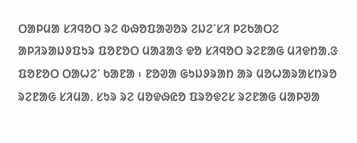ᱛᱟᱞᱢᱟ ᱥᱤᱧᱚᱛ ᱨᱮ ᱵᱷᱚᱯᱟᱣᱚᱨ ᱮᱡᱮᱸᱥᱤ ᱞᱮᱠᱟᱛᱮ ᱟᱞᱤᱨᱟᱡᱽᱯᱩᱨ ᱯᱚᱱᱚᱛ ᱢᱟᱲᱟᱝ ᱫᱚ ᱥᱤᱧᱚᱛ ᱨᱮᱱᱟᱜ ᱢᱤᱫᱴᱟᱹᱝ ᱯᱚᱱᱚᱛ ᱛᱟᱦᱮᱸ ᱠᱟᱱᱟ ᱾ ᱱᱚᱣᱟ ᱜᱩᱡᱽᱨᱟᱴ ᱟᱨ ᱢᱚᱦᱟᱨᱟᱥᱴᱨᱚ ᱨᱮᱱᱟᱜ ᱥᱤᱢᱟᱹ ᱥᱩᱨ ᱨᱮ ᱢᱚᱫᱷᱭᱚ ᱯᱨᱚᱫᱮᱥ ᱨᱮᱱᱟᱜ ᱢᱟᱞᱣᱟ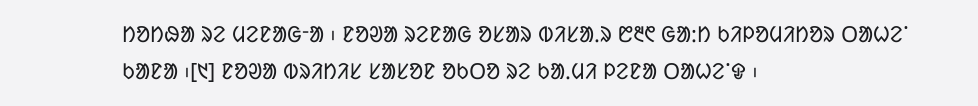ᱴᱚᱴᱷᱟ ᱨᱮ ᱢᱮᱱᱟᱜᱼᱟ ᱾ ᱱᱚᱣᱟ ᱨᱮᱱᱟᱜ ᱚᱥᱟᱨ ᱵᱤᱥᱟᱹᱨ ᱘᱓᱖ ᱜᱟᱺᱴ ᱠᱤᱞᱚᱢᱤᱴᱚᱨ ᱛᱟᱦᱮᱸ ᱠᱟᱱᱟ ᱾[᱑] ᱱᱚᱣᱟ ᱵᱨᱤᱴᱤᱥ ᱥᱟᱥᱚᱱ ᱚᱠᱛᱚ ᱨᱮ ᱠᱟᱹᱢᱤ ᱞᱮᱱᱟ ᱛᱟᱦᱮᱸᱫ ᱾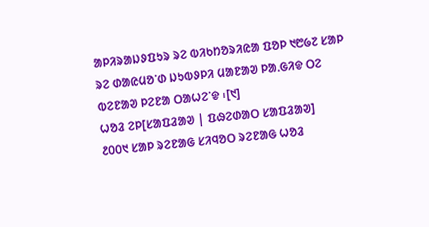ᱟᱞᱤᱨᱟᱡᱽᱯᱩᱨ ᱨᱮ ᱵᱤᱠᱴᱚᱨᱤᱭᱟ ᱯᱚᱞ ᱑᱘᱙᱗ ᱥᱟᱞ ᱨᱮ ᱰᱟᱭᱢᱚᱸᱰ ᱡᱩᱵᱽᱞᱤ ᱢᱟᱱᱟᱣ ᱞᱟᱹᱜᱤᱫ ᱛᱮ ᱵᱮᱱᱟᱣ ᱞᱮᱱᱟ ᱛᱟᱦᱮᱸᱫ ᱾[᱑]
ᱦᱚᱲ ᱮᱞ[ᱥᱟᱯᱲᱟᱣ | ᱯᱷᱮᱰᱟᱛ ᱥᱟᱯᱲᱟᱣ]
᱒᱐᱐᱑ ᱥᱟᱞ ᱨᱮᱱᱟᱜ ᱥᱤᱧᱚᱛ ᱨᱮᱱᱟᱜ ᱦᱚᱲ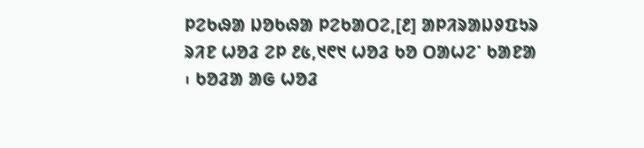ᱞᱮᱠᱷᱟ ᱡᱚᱠᱷᱟ ᱞᱮᱠᱟᱛᱮ,[᱒] ᱟᱞᱤᱨᱟᱡᱽᱯᱩᱨ ᱨᱤᱱ ᱦᱚᱲ ᱮᱞ ᱒᱕,᱑᱖᱑ ᱦᱚᱲ ᱠᱚ ᱛᱟᱦᱮᱸ ᱠᱟᱱᱟ ᱾ ᱠᱚᱲᱟ ᱟᱜ ᱦᱚᱲ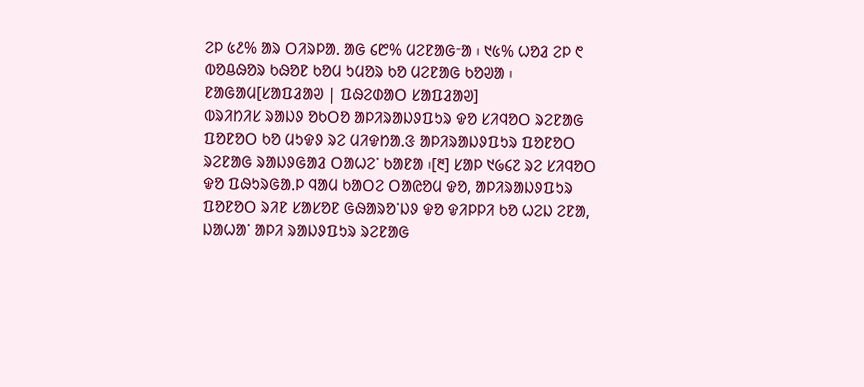ᱮᱞ ᱕᱒% ᱟᱨ ᱛᱤᱨᱞᱟᱹ ᱟᱜ ᱔᱘% ᱢᱮᱱᱟᱜᱼᱟ ᱾ ᱑᱕% ᱦᱚᱲ ᱮᱞ ᱖ ᱵᱚᱪᱷᱚᱨ ᱠᱷᱚᱱ ᱠᱚᱢ ᱩᱢᱚᱨ ᱠᱚ ᱢᱮᱱᱟᱜ ᱠᱚᱣᱟ ᱾
ᱱᱟᱜᱟᱢ[ᱥᱟᱯᱲᱟᱣ | ᱯᱷᱮᱰᱟᱛ ᱥᱟᱯᱲᱟᱣ]
ᱵᱨᱤᱴᱤᱥ ᱨᱟᱡᱽ ᱚᱠᱛᱚ ᱟᱞᱤᱨᱟᱡᱽᱯᱩᱨ ᱫᱚ ᱥᱤᱧᱚᱛ ᱨᱮᱱᱟᱜ ᱯᱚᱱᱚᱛ ᱠᱚ ᱢᱩᱫᱽ ᱨᱮ ᱢᱤᱫᱴᱟᱹᱝ ᱟᱞᱤᱨᱟᱡᱽᱯᱩᱨ ᱯᱚᱱᱚᱛ ᱨᱮᱱᱟᱜ ᱨᱟᱡᱽᱜᱟᱲ ᱛᱟᱦᱮᱸ ᱠᱟᱱᱟ ᱾[᱓] ᱥᱟᱞ ᱑᱙᱔᱗ ᱨᱮ ᱥᱤᱧᱚᱛ ᱫᱚ ᱯᱷᱩᱨᱜᱟᱹᱞ ᱧᱟᱢ ᱠᱟᱛᱮ ᱛᱟᱭᱚᱢ ᱫᱚ, ᱟᱞᱤᱨᱟᱡᱽᱯᱩᱨ ᱯᱚᱱᱚᱛ ᱨᱤᱱ ᱥᱟᱥᱚᱱ ᱜᱷᱟᱨᱚᱸᱡᱽ ᱫᱚ ᱫᱤᱞᱞᱤ ᱠᱚ ᱦᱮᱡ ᱮᱱᱟ, ᱡᱟᱦᱟᱸ ᱟᱞᱤ ᱨᱟᱡᱽᱯᱩᱨ ᱨᱮᱱᱟᱜ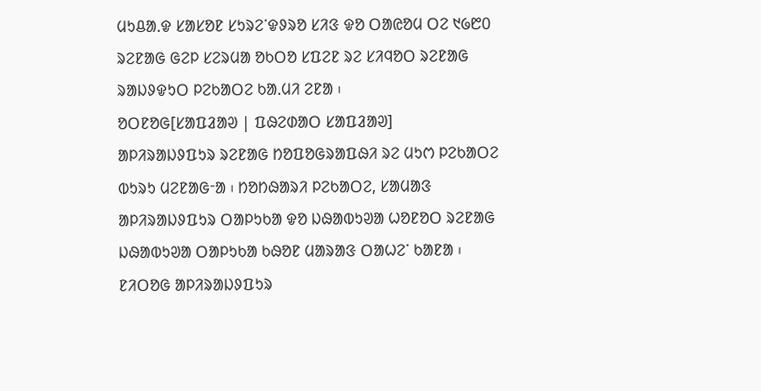ᱢᱩᱪᱟᱹᱫ ᱥᱟᱥᱚᱱ ᱥᱩᱨᱮᱸᱫᱽᱨᱚ ᱥᱤᱝ ᱫᱚ ᱛᱟᱭᱚᱢ ᱛᱮ ᱑᱙᱘᱐ ᱨᱮᱱᱟᱜ ᱜᱮᱞ ᱥᱮᱨᱢᱟ ᱚᱠᱛᱚ ᱥᱯᱮᱱ ᱨᱮ ᱥᱤᱧᱚᱛ ᱨᱮᱱᱟᱜ ᱨᱟᱡᱽᱫᱩᱛ ᱞᱮᱠᱟᱛᱮ ᱠᱟᱹᱢᱤ ᱮᱱᱟ ᱾
ᱚᱛᱱᱚᱜ[ᱥᱟᱯᱲᱟᱣ | ᱯᱷᱮᱰᱟᱛ ᱥᱟᱯᱲᱟᱣ]
ᱟᱞᱤᱨᱟᱡᱽᱯᱩᱨ ᱨᱮᱱᱟᱜ ᱴᱚᱯᱚᱜᱨᱟᱯᱷᱤ ᱨᱮ ᱢᱩᱬ ᱞᱮᱠᱟᱛᱮ ᱵᱩᱨᱩ ᱢᱮᱱᱟᱜᱼᱟ ᱾ ᱴᱚᱴᱷᱟᱨᱤ ᱞᱮᱠᱟᱛᱮ, ᱥᱟᱢᱟᱝ ᱟᱞᱤᱨᱟᱡᱽᱯᱩᱨ ᱛᱟᱞᱩᱠᱟ ᱫᱚ ᱡᱷᱟᱵᱩᱣᱟ ᱦᱚᱱᱚᱛ ᱨᱮᱱᱟᱜ ᱡᱷᱟᱵᱩᱣᱟ ᱛᱟᱞᱩᱠᱟ ᱠᱷᱚᱱ ᱢᱟᱨᱟᱝ ᱛᱟᱦᱮᱸ ᱠᱟᱱᱟ ᱾ ᱱᱤᱛᱚᱜ ᱟᱞᱤᱨᱟᱡᱽᱯᱩᱨ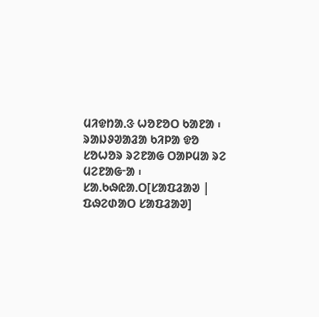ᱢᱤᱫᱴᱟᱹᱝ ᱦᱚᱱᱚᱛ ᱠᱟᱱᱟ ᱾ ᱨᱟᱡᱽᱣᱟᱲᱟ ᱠᱤᱞᱟ ᱫᱚ ᱥᱚᱦᱚᱨ ᱨᱮᱱᱟᱜ ᱛᱟᱞᱢᱟ ᱨᱮ ᱢᱮᱱᱟᱜᱼᱟ ᱾
ᱥᱟᱹᱠᱷᱭᱟᱹᱛ[ᱥᱟᱯᱲᱟᱣ | ᱯᱷᱮᱰᱟᱛ ᱥᱟᱯᱲᱟᱣ]